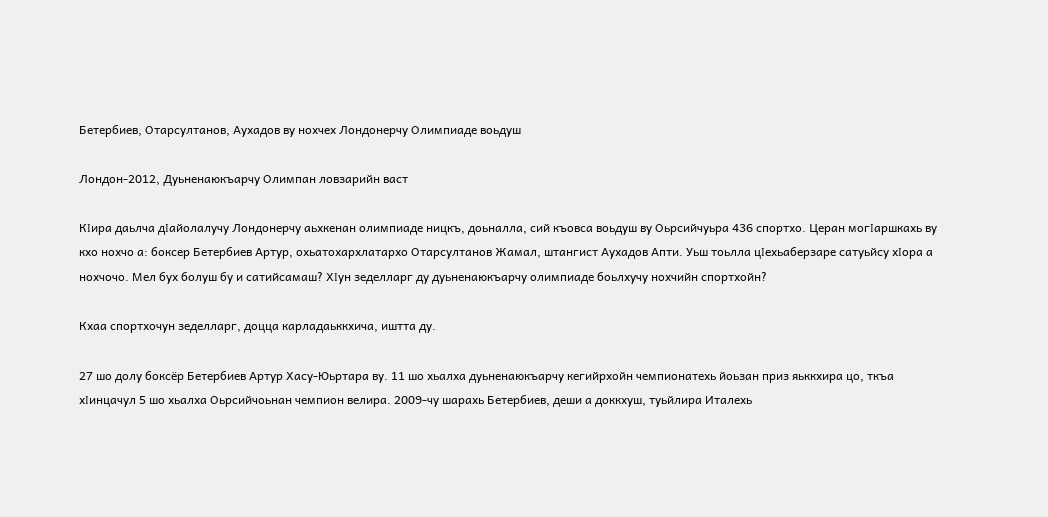Бетербиев, Отарсултанов, Аухадов ву нохчех Лондонерчу Олимпиаде воьдуш

Лондон-2012, Дуьненаюкъарчу Олимпан ловзарийн васт

КΙира даьлча дΙайолалучу Лондонерчу аьхкенан олимпиаде ницкъ, доьналла, сий къовса воьдуш ву Оьрсийчуьра 436 спортхо. Церан могΙаршкахь ву кхо нохчо а: боксер Бетербиев Артур, охьатохархлатархо Отарсултанов Жамал, штангист Аухадов Апти. Уьш тоьлла цΙехьаберзаре сатуьйсу хΙора а нохчочо. Мел бух болуш бу и сатийсамаш? ХΙун зеделларг ду дуьненаюкъарчу олимпиаде боьлхучу нохчийн спортхойн?

Кхаа спортхочун зеделларг, доцца карладаьккхича, иштта ду.

27 шо долу боксёр Бетербиев Артур Хасу-Юьртара ву. 11 шо хьалха дуьненаюкъарчу кегийрхойн чемпионатехь йоьзан приз яьккхира цо, ткъа хΙинцачул 5 шо хьалха Оьрсийчоьнан чемпион велира. 2009-чу шарахь Бетербиев, деши а доккхуш, туьйлира Италехь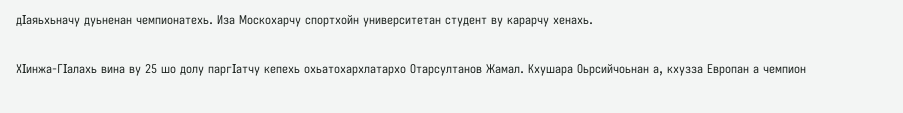дΙаяьхьначу дуьненан чемпионатехь. Иза Москохарчу спортхойн университетан студент ву карарчу хенахь.

ХΙинжа-ГΙалахь вина ву 25 шо долу паргΙатчу кепехь охьатохархлатархо Отарсултанов Жамал. Кхушара Оьрсийчоьнан а, кхузза Европан а чемпион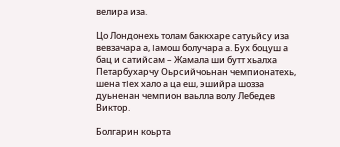велира иза.

Цо Лондонехь толам баккхаре сатуьйсу иза вевзачара а, Ιамош болучара а. Бух боцуш а бац и сатийсам – Жамала ши бутт хьалха Петарбухарчу Оьрсийчоьнан чемпионатехь, шена тΙех хало а ца еш, эшийра шозза дуьненан чемпион ваьлла волу Лебедев Виктор.

Болгарин коьрта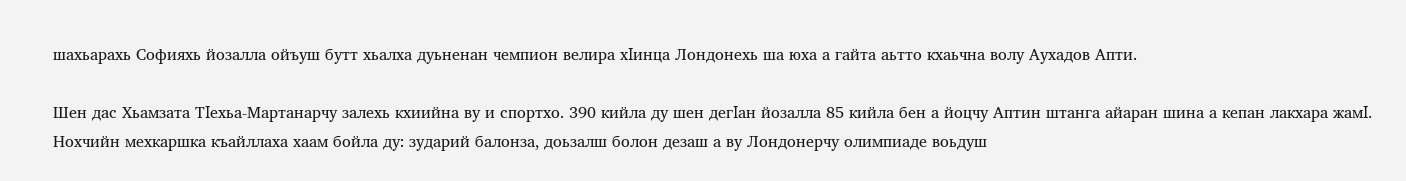шахьарахь Софияхь йозалла ойъуш бутт хьалха дуьненан чемпион велира хΙинца Лондонехь ша юха а гайта аьтто кхаьчна волу Аухадов Апти.

Шен дас Хьамзата ТΙехьа-Мартанарчу залехь кхиийна ву и спортхо. 390 кийла ду шен дегΙан йозалла 85 кийла бен а йоцчу Аптин штанга айаран шина а кепан лакхара жамΙ.
Нохчийн мехкаршка къайллаха хаам бойла ду: зударий балонза, доьзалш болон дезаш а ву Лондонерчу олимпиаде воьдуш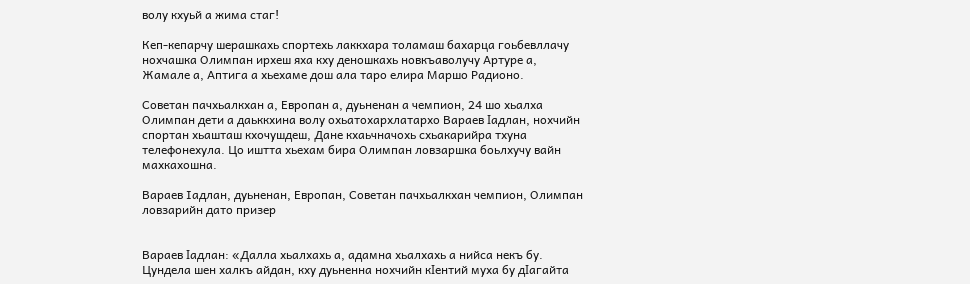волу кхуьй а жима стаг!

Кеп-кепарчу шерашкахь спортехь лаккхара толамаш бахарца гоьбевллачу нохчашка Олимпан ирхеш яха кху деношкахь новкъаволучу Артуре а, Жамале а, Аптига а хьехаме дош ала таро елира Маршо Радионо.

Советан пачхьалкхан а, Европан а, дуьненан а чемпион, 24 шо хьалха Олимпан дети а даьккхина волу охьатохархлатархо Вараев Ιадлан, нохчийн спортан хьашташ кхочушдеш, Дане кхаьчначохь схьакарийра тхуна телефонехула. Цо иштта хьехам бира Олимпан ловзаршка боьлхучу вайн махкахошна.

Вараев Iадлан, дуьненан, Европан, Советан пачхьалкхан чемпион, Олимпан ловзарийн дато призер


Вараев Ιадлан: «Далла хьалхахь а, адамна хьалхахь а нийса некъ бу. Цундела шен халкъ айдан, кху дуьненна нохчийн кΙентий муха бу дΙагайта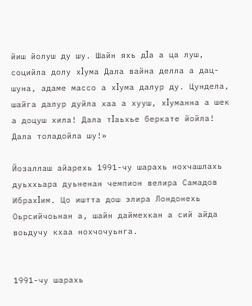йиш йолуш ду шу. Шайн яхь дΙа а ца луш, социйла долу хΙума Дала вайна делла а дац-шуна, адаме массо а хΙума далур ду. Цундела, шайга далур дуйла хаа а хууш, хΙуманна а шек а доцуш хила! Дала тΙаьхье беркате йойла! Дала толадойла шу!»

Йозаллаш айарехь 1991-чу шарахь нохчашлахь дуьххьара дуьненан чемпион велира Самадов ИбрахΙим. Цо иштта дош элира Лондонехь Оьрсийчоьнан а, шайн даймехкан а сий айда воьдучу кхаа нохчочуьнга.


1991-чу шарахь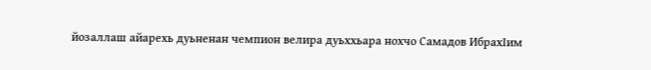йозаллаш айарехь дуьненан чемпион велира дуьххьара нохчо Самадов ИбрахIим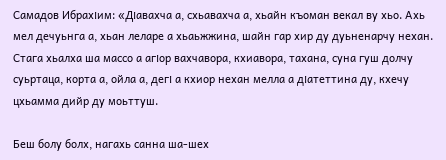Самадов ИбрахΙим: «ДΙавахча а, схьавахча а, хьайн къоман векал ву хьо. Ахь мел дечуьнга а, хьан леларе а хьаьжжина, шайн гар хир ду дуьненарчу нехан. Стага хьалха ша массо а агΙор вахчавора, кхиавора, тахана, суна гуш долчу суьртаца, корта а, ойла а, дегΙ а кхиор нехан мелла а дΙатеттина ду, кхечу цхьамма дийр ду моьттуш.

Беш болу болх, нагахь санна ша-шех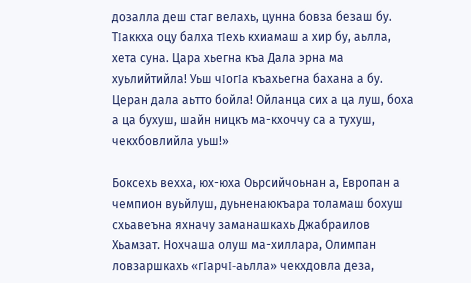дозалла деш стаг велахь, цунна бовза безаш бу. ТΙаккха оцу балха тΙехь кхиамаш а хир бу, аьлла, хета суна. Цара хьегна къа Дала эрна ма хуьлийтийла! Уьш чΙогΙа къахьегна бахана а бу. Церан дала аьтто бойла! Ойланца сих а ца луш, боха а ца бухуш, шайн ницкъ ма-кхоччу са а тухуш, чекхбовлийла уьш!»

Боксехь вехха, юх-юха Оьрсийчоьнан а, Европан а чемпион вуьйлуш, дуьненаюкъара толамаш бохуш схьавеъна яхначу заманашкахь Джабраилов Хьамзат. Нохчаша олуш ма-хиллара, Олимпан ловзаршкахь «гΙарчΙ-аьлла» чекхдовла деза,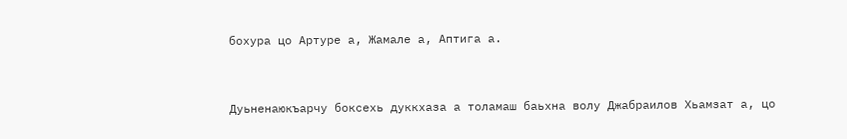бохура цо Артуре а, Жамале а, Аптига а.


Дуьненаюкъарчу боксехь дуккхаза а толамаш баьхна волу Джабраилов Хьамзат а, цо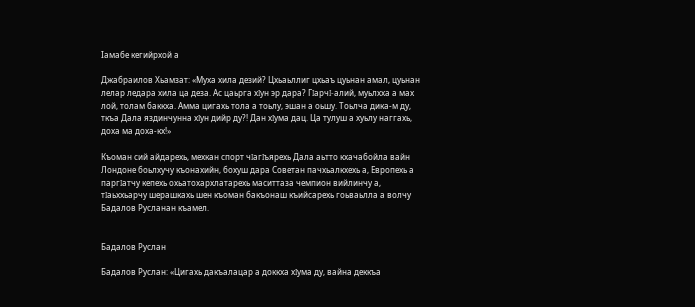Iамабе кегийрхой а

Джабраилов Хьамзат: «Муха хила дезий? Цхьаьллиг цхьаъ цуьнан амал, цуьнан лелар ледара хила ца деза. Ас цаьрга хΙун эр дара? ГΙарчΙ-алий, муьлхха а мах лой, толам баккха. Амма цигахь тола а тоьлу, эшан а оьшу. Тоьлча дика-м ду, ткъа Дала яздинчунна хΙун дийр ду?! Дан хΙума дац. Ца тулуш а хуьлу наггахь, доха ма доха-кх!»

Къоман сий айдарехь, мехкан спорт чΙагΙъярехь Дала аьтто кхачабойла вайн Лондоне боьлхучу къонахийн, бохуш дара Советан пачхьалкхехь а, Европехь а паргΙатчу кепехь охьатохархлатарехь маситтаза чемпион вийлинчу а, тΙаьххьарчу шерашкахь шен къоман бакъонаш къийсарехь гоьваьлла а волчу Бадалов Русланан къамел.


Бадалов Руслан

Бадалов Руслан: «Цигахь дакъалацар а доккха хΙума ду, вайна деккъа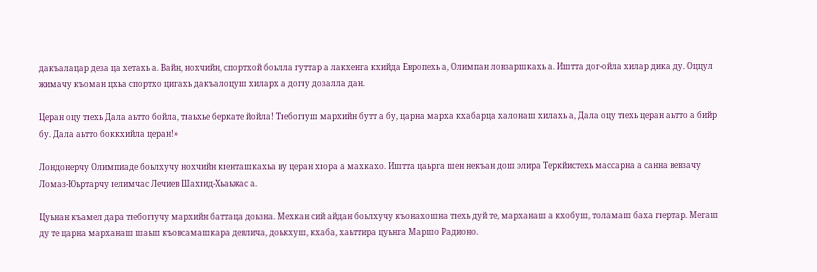дакъалацар деза ца хетахь а. Вайн, нохчийн, спортхой боьлла гуттар а лакхенга кхийда Европехь а, Олимпан ловзаршкахь а. Иштта дог-ойла хилар дика ду. Оццул жимачу къоман цхьа спортхо цигахь дакъалоцуш хиларх а догΙу дозалла дан.

Церан оцу тΙехь Дала аьтто бойла, тΙаьхье беркате йойла! ТΙебогΙуш мархийн бутт а бу, царна марха кхабарца халонаш хилахь а, Дала оцу тΙехь церан аьтто а бийр бу. Дала аьтто боккхийла церан!»

Лондонерчу Олимпиаде боьлхучу нохчийн кΙенташкахьа ву церан хΙора а махкахо. Иштта цаьрга шен некъан дош элира Теркйистехь массарна а санна вевзачу Ломаз-Юьртарчу Ιелимчас Лечиев ШахΙид-Хьаьжас а.

Цуьнан къамел дара тΙебогΙучу мархийн баттаца доьзна. Мехкан сий айдан боьлхучу къонахошна тΙехь дуй те, марханаш а кхобуш, толамаш баха гΙертар. Мегаш ду те царна марханаш шаьш къовсамашкара девлича, доькхуш, кхаба, хаьттира цуьнга Маршо Радионо.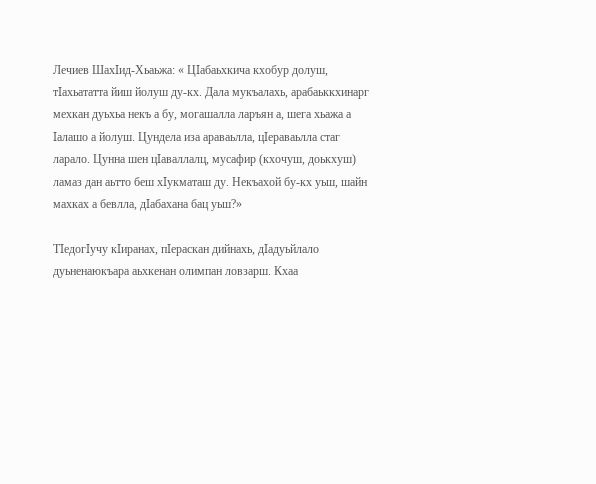Лечиев ШахΙид-Хьаьжа: « ЦΙабаьхкича кхобур долуш, тΙахьататта йиш йолуш ду-кх. Дала мукъалахь, арабаьккхинарг мехкан дуьхьа некъ а бу, могашалла ларъян а, шега хьажа а Ιалашо а йолуш. Цундела иза араваьлла, цΙераваьлла стаг ларало. Цунна шен цΙаваллалц, мусафир (кхочуш, доькхуш) ламаз дан аьтто беш хΙукматаш ду. Некъахой бу-кх уьш, шайн махках а бевлла, дΙабахана бац уьш?»

ТΙедогΙучу кΙиранах, пΙераскан дийнахь, дΙадуьйлало дуьненаюкъара аьхкенан олимпан ловзарш. Кхаа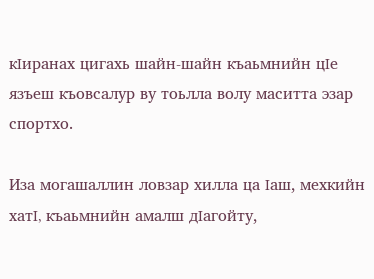кΙиранах цигахь шайн-шайн къаьмнийн цΙе язъеш къовсалур ву тоьлла волу маситта эзар спортхо.

Иза могашаллин ловзар хилла ца Ιаш, мехкийн хатΙ, къаьмнийн амалш дΙагойту,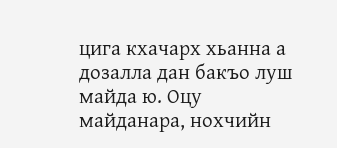цига кхачарх хьанна а дозалла дан бакъо луш майда ю. Оцу майданара, нохчийн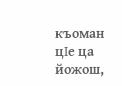къоман цΙе ца йожош,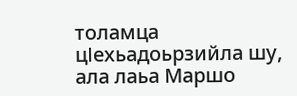толамца цΙехьадоьрзийла шу, ала лаьа Маршо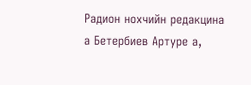Радион нохчийн редакцина а Бетербиев Артуре а,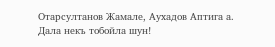Отарсултанов Жамале, Аухадов Аптига а. Дала некъ тобойла шун!